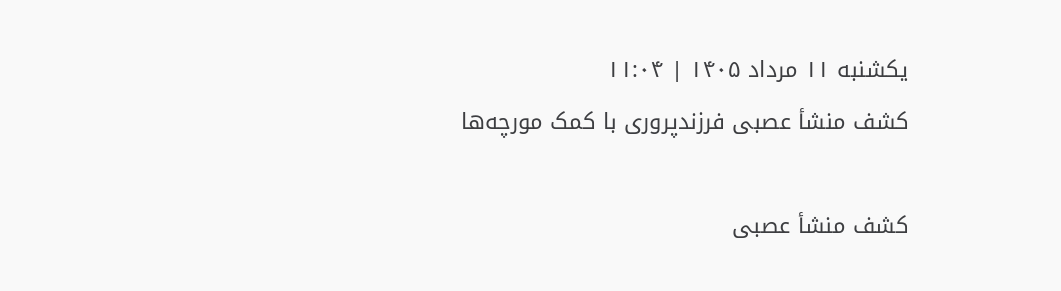یکشنبه ۱۱ مرداد ۱۴۰۵ | ۱۱:۰۴
کشف منشأ عصبی فرزندپروری با کمک مورچه‌ها

کشف منشأ عصبی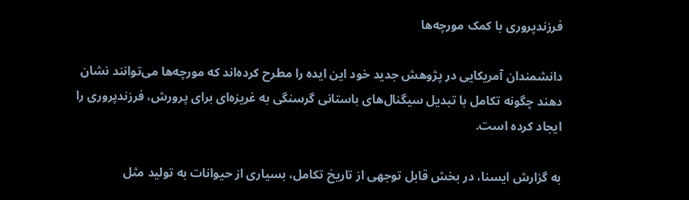فرزندپروری با کمک مورچه‌ها

دانشمندان آمریکایی در پژوهش جدید خود این ایده را مطرح کرده‌اند که مورچه‌ها می‌توانند نشان دهند چگونه تکامل با تبدیل سیگنال‌های باستانی گرسنگی به غریزه‌ای برای پرورش، فرزندپروری را ایجاد کرده است.

به گزارش ایسنا، در بخش قابل توجهی از تاریخ تکامل، بسیاری از حیوانات به تولید مثل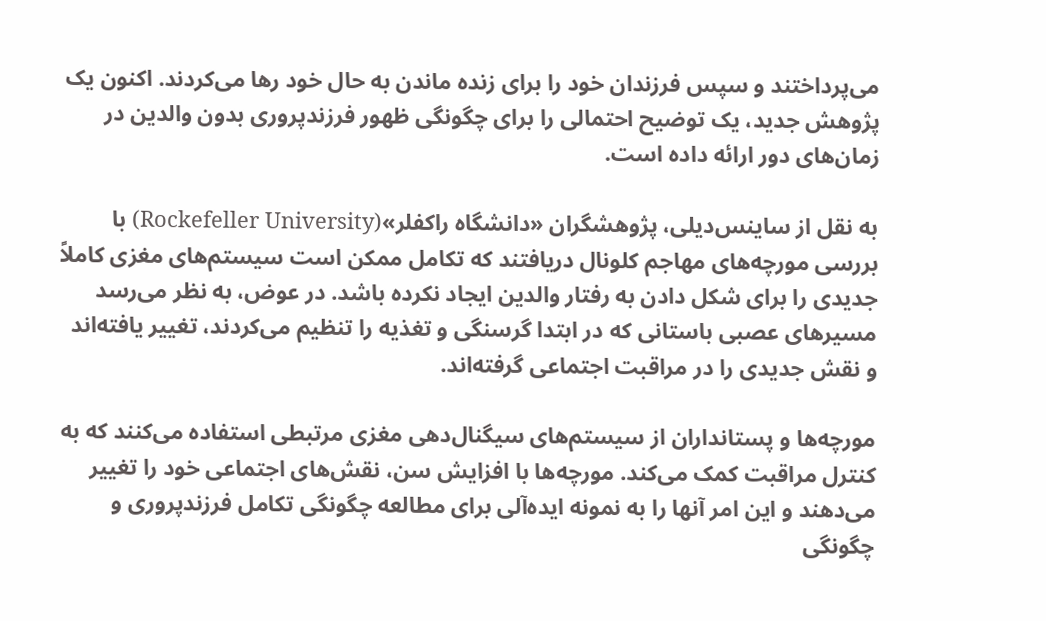می‌پرداختند و سپس فرزندان خود را برای زنده ماندن به حال خود رها می‌کردند. اکنون یک پژوهش جدید، یک توضیح احتمالی را برای چگونگی ظهور فرزندپروری بدون والدین در زمان‌های دور ارائه داده است.

به نقل از ساینس‌دیلی، پژوهشگران «دانشگاه راکفلر»(Rockefeller University) با بررسی مورچه‌های مهاجم کلونال دریافتند که تکامل ممکن است سیستم‌های مغزی کاملاً جدیدی را برای شکل دادن به رفتار والدین ایجاد نکرده باشد. در عوض، به نظر می‌رسد مسیرهای عصبی باستانی که در ابتدا گرسنگی و تغذیه را تنظیم می‌کردند، تغییر یافته‌اند و نقش جدیدی را در مراقبت اجتماعی گرفته‌اند.

مورچه‌ها و پستانداران از سیستم‌های سیگنال‌دهی مغزی مرتبطی استفاده می‌کنند که به کنترل مراقبت کمک می‌کند. مورچه‌ها با افزایش سن، نقش‌های اجتماعی خود را تغییر می‌دهند و این امر آنها را به نمونه ایده‌آلی برای مطالعه چگونگی تکامل فرزندپروری و چگونگی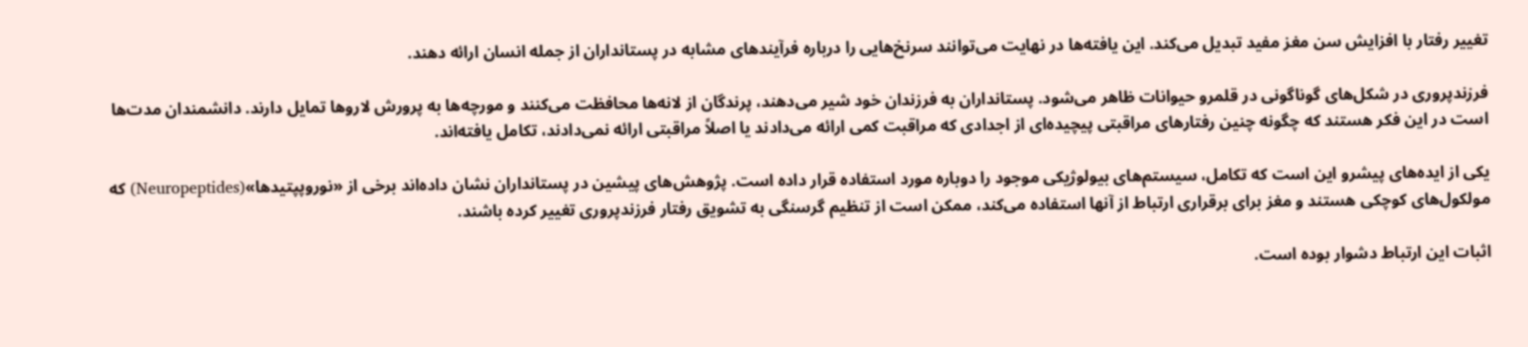تغییر رفتار با افزایش سن مغز مفید تبدیل می‌کند. این یافته‌ها در نهایت می‌توانند سرنخ‌هایی را درباره فرآیندهای مشابه در پستانداران از جمله انسان ارائه دهند.

فرزندپروری در شکل‌های گوناگونی در قلمرو حیوانات ظاهر می‌شود. پستانداران به فرزندان خود شیر می‌دهند، پرندگان از لانه‌ها محافظت می‌کنند و مورچه‌ها به پرورش لاروها تمایل دارند. دانشمندان مدت‌ها است در این فکر هستند که چگونه چنین رفتارهای مراقبتی پیچیده‌ای از اجدادی که مراقبت کمی ارائه می‌دادند یا اصلاً مراقبتی ارائه نمی‌دادند، تکامل یافته‌اند.

یکی از ایده‌های پیشرو این است که تکامل، سیستم‌های بیولوژیکی موجود را دوباره مورد استفاده قرار داده است. پژوهش‌های پیشین در پستانداران نشان داده‌اند برخی از «نوروپپتیدها»(Neuropeptides) که مولکول‌های کوچکی هستند و مغز برای برقراری ارتباط از آنها استفاده می‌کند، ممکن است از تنظیم گرسنگی به تشویق رفتار فرزندپروری تغییر کرده باشند.

اثبات این ارتباط دشوار بوده است.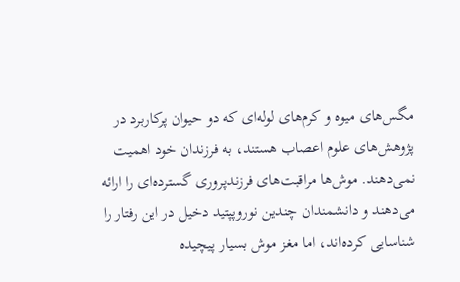مگس‌های میوه و کرم‌های لوله‌ای که دو حیوان پرکاربرد در پژوهش‌های علوم اعصاب هستند، به فرزندان خود اهمیت نمی‌دهند. موش‌ها مراقبت‌های فرزندپروری گسترده‌ای را ارائه می‌دهند و دانشمندان چندین نوروپپتید دخیل در این رفتار را شناسایی کرده‌اند، اما مغز موش بسیار پیچیده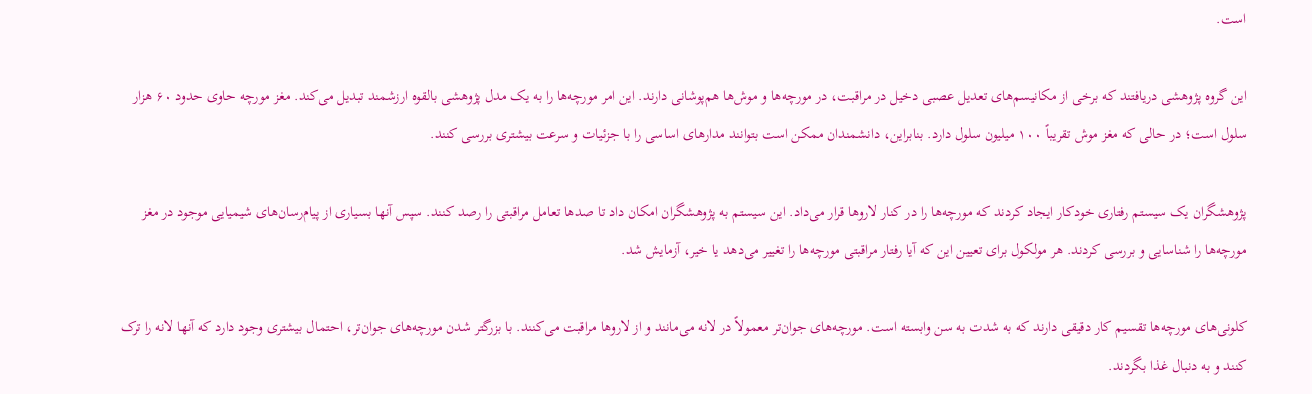است.

این گروه پژوهشی دریافتند که برخی از مکانیسم‌های تعدیل عصبی دخیل در مراقبت، در مورچه‌ها و موش‌ها هم‌پوشانی دارند. این امر مورچه‌ها را به یک مدل پژوهشی بالقوه ارزشمند تبدیل می‌کند. مغز مورچه حاوی حدود ۶۰ هزار سلول است؛ در حالی که مغز موش تقریباً ۱۰۰ میلیون سلول دارد. بنابراین، دانشمندان ممکن است بتوانند مدارهای اساسی را با جزئیات و سرعت بیشتری بررسی کنند.

پژوهشگران یک سیستم رفتاری خودکار ایجاد کردند که مورچه‌ها را در کنار لاروها قرار می‌داد. این سیستم به پژوهشگران امکان داد تا صدها تعامل مراقبتی را رصد کنند. سپس آنها بسیاری از پیام‌رسان‌های شیمیایی موجود در مغز مورچه‌ها را شناسایی و بررسی کردند. هر مولکول برای تعیین این که آیا رفتار مراقبتی مورچه‌ها را تغییر می‌دهد یا خیر، آزمایش شد.

کلونی‌های مورچه‌ها تقسیم کار دقیقی دارند که به شدت به سن وابسته است. مورچه‌های جوان‌تر معمولاً در لانه می‌مانند و از لاروها مراقبت می‌کنند. با بزرگتر شدن مورچه‌های جوان‌تر، احتمال بیشتری وجود دارد که آنها لانه را ترک کنند و به دنبال غذا بگردند.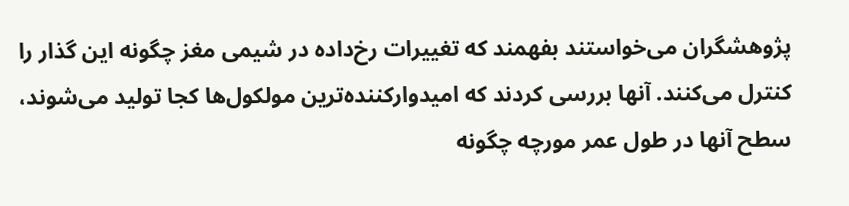پژوهشگران می‌خواستند بفهمند که تغییرات رخ‌داده در شیمی مغز چگونه این گذار را کنترل می‌کنند. آنها بررسی کردند که امیدوارکننده‌ترین مولکول‌ها کجا تولید می‌شوند، سطح آنها در طول عمر مورچه چگونه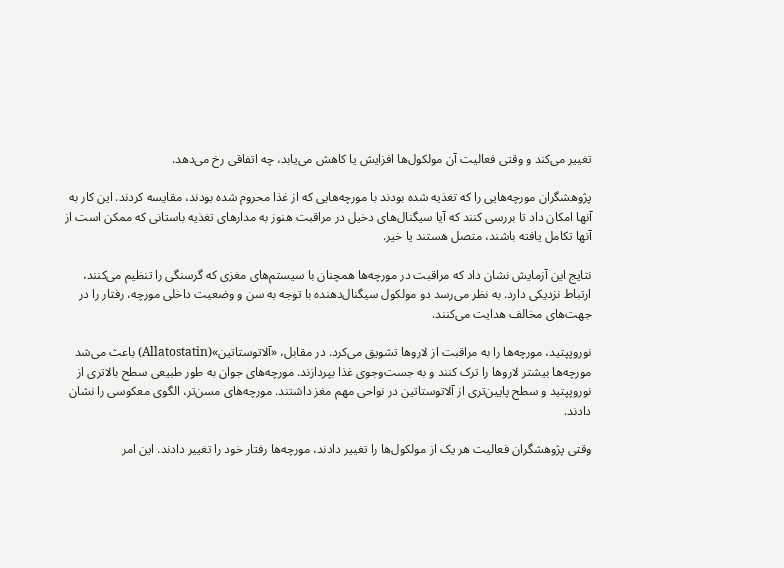تغییر می‌کند و وقتی فعالیت آن مولکول‌ها افزایش یا کاهش می‌یابد، چه اتفاقی رخ می‌دهد.

پژوهشگران مورچه‌هایی را که تغذیه شده بودند با مورچه‌هایی که از غذا محروم شده بودند، مقایسه کردند. این کار به آنها امکان داد تا بررسی کنند که آیا سیگنال‌های دخیل در مراقبت هنوز به مدارهای تغذیه باستانی که ممکن است از آنها تکامل یافته باشند، متصل هستند یا خیر.

نتایج این آزمایش نشان داد که مراقبت در مورچه‌ها همچنان با سیستم‌های مغزی که گرسنگی را تنظیم می‌کنند، ارتباط نزدیکی دارد. به نظر می‌رسد دو مولکول سیگنال‌دهنده با توجه به سن و وضعیت داخلی مورچه، رفتار را در جهت‌های مخالف هدایت می‌کنند.

نوروپپتید، مورچه‌ها را به مراقبت از لاروها تشویق می‌کرد. در مقابل، «آلاتوستاتین»(Allatostatin) باعث می‌شد مورچه‌ها بیشتر لاروها را ترک کنند و به جست‌وجوی غذا بپردازند. مورچه‌های جوان به طور طبیعی سطح بالاتری از نوروپپتید و سطح پایین‌تری از آلاتوستاتین در نواحی مهم مغز داشتند. مورچه‌های مسن‌تر، الگوی معکوسی را نشان دادند.

وقتی پژوهشگران فعالیت هر یک از مولکول‌ها را تغییر دادند، مورچه‌ها رفتار خود را تغییر دادند. این امر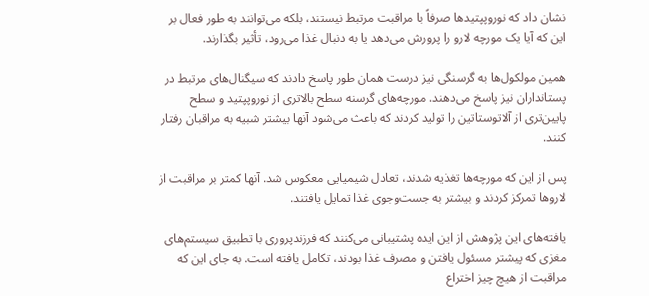نشان داد که نوروپپتیدها صرفاً با مراقبت مرتبط نیستند، بلکه می‌توانند به طور فعال بر این که آیا یک مورچه لارو را پرورش می‌دهد یا به دنبال غذا می‌رود، تأثیر بگذارند.

همین مولکول‌ها به گرسنگی نیز درست همان طور پاسخ دادند که سیگنال‌های مرتبط در پستانداران نیز پاسخ می‌دهند. مورچه‌های گرسنه سطح بالاتری از نوروپپتید و سطح پایین‌تری از آلاتوستاتین را تولید کردند که باعث می‌شود آنها بیشتر شبیه به مراقبان رفتار کنند.

پس از این که مورچه‌ها تغذیه شدند، تعادل شیمیایی معکوس شد. آنها کمتر بر مراقبت از لاروها تمرکز کردند و بیشتر به جست‌وجوی غذا تمایل یافتند.

یافته‌های این پژوهش از این ایده پشتیبانی می‌کنند که فرزندپروری با تطبیق سیستم‌های مغزی که پیشتر مسئول یافتن و مصرف غذا بودند، تکامل یافته است. به جای این که مراقبت از هیچ چیز اختراع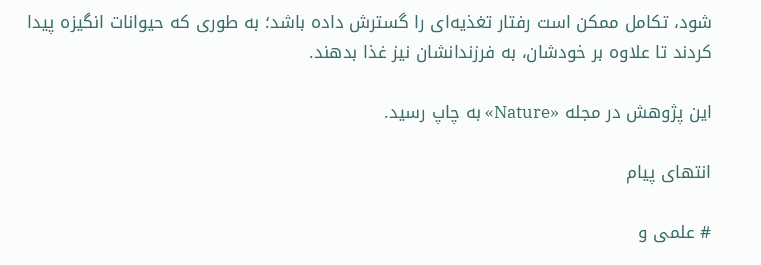شود، تکامل ممکن است رفتار تغذیه‌ای را گسترش داده باشد؛ به طوری که حیوانات انگیزه پیدا کردند تا علاوه بر خودشان، به فرزندانشان نیز غذا بدهند.

این پژوهش در مجله «Nature» به چاپ رسید.

انتهای پیام

# علمی‌ و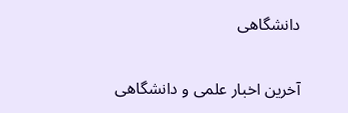دانشگاهی

آخرین اخبار علمی‌ و دانشگاهی